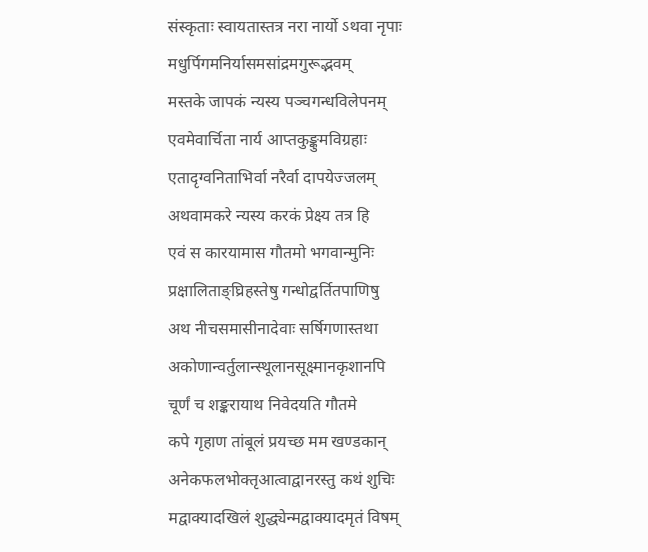संस्कृताः स्वायतास्तत्र नरा नार्यो ऽथवा नृपाः
मधुर्पिगमनिर्यासमसांद्रमगुरूद्भवम्
मस्तके जापकं न्यस्य पञ्चगन्धविलेपनम्
एवमेवार्चिता नार्य आप्तकुङ्कुमविग्रहाः
एतादृग्वनिताभिर्वा नरैर्वा दापयेज्जलम्
अथवामकरे न्यस्य करकं प्रेक्ष्य तत्र हि
एवं स कारयामास गौतमो भगवान्मुनिः
प्रक्षालिताङ्घ्रिहस्तेषु गन्धोद्वर्तितपाणिषु
अथ नीचसमासीनादेवाः सर्षिगणास्तथा
अकोणान्वर्तुलान्स्थूलानसूक्ष्मानकृशानपि
चूर्णं च शङ्करायाथ निवेदयति गौतमे
कपे गृहाण तांबूलं प्रयच्छ मम खण्डकान्
अनेकफलभोक्तृआत्वाद्वानरस्तु कथं शुचिः
मद्वाक्यादखिलं शुद्ध्येन्मद्वाक्यादमृतं विषम्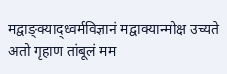मद्वाङ्क्याद्ध्वर्मविज्ञानं मद्वाक्यान्मोक्ष उच्यते
अतो गृहाण तांबूलं मम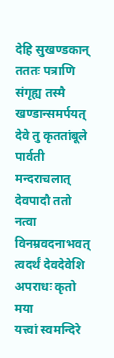देहि सुखण्डकान्
तततः पत्राणि संगृह्य तस्मै खण्डान्समर्पयत्
देवे तु कृततांबूले पार्वती मन्दराचलात्
देवपादौ ततो नत्वा विनम्रवदनाभवत्
त्वदर्थं देवदेवेशि अपराधः कृतो मया
यत्त्वां स्वमन्दिरे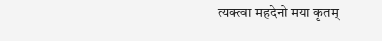त्यक्त्वा महदेनो मया कृतम्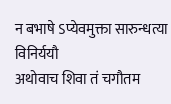न बभाषे ऽप्येवमुक्ता सारुन्धत्या विनिर्ययौ
अथोवाच शिवा तं चगौतम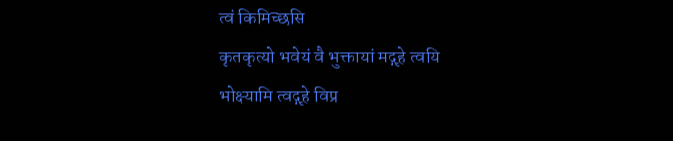त्वं किमिच्छसि
कृतकृत्यो भवेयं वै भुक्तायां मद्गृहे त्वयि
भोक्ष्यामि त्वद्गृहे विप्र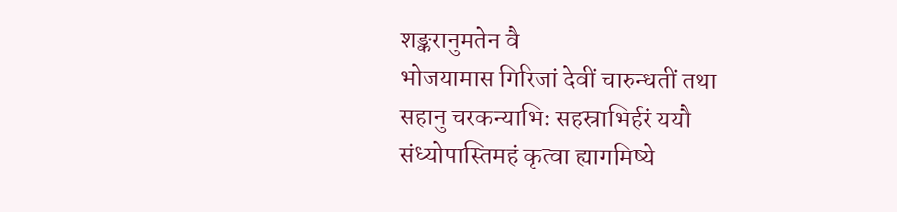शङ्करानुमतेन वै
भोजयामास गिरिजां देवीं चारुन्धतीं तथा
सहानु चरकन्याभिः सहस्राभिर्हरं ययौ
संध्योपास्तिमहं कृत्वा ह्यागमिष्ये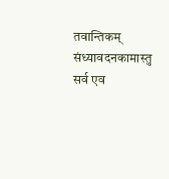तवान्तिकम्
संध्यावदनकामास्तु सर्व एव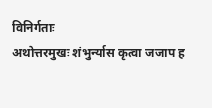विनिर्गताः
अथोत्तरमुखः शंभुर्न्यास कृत्वा जजाप ह